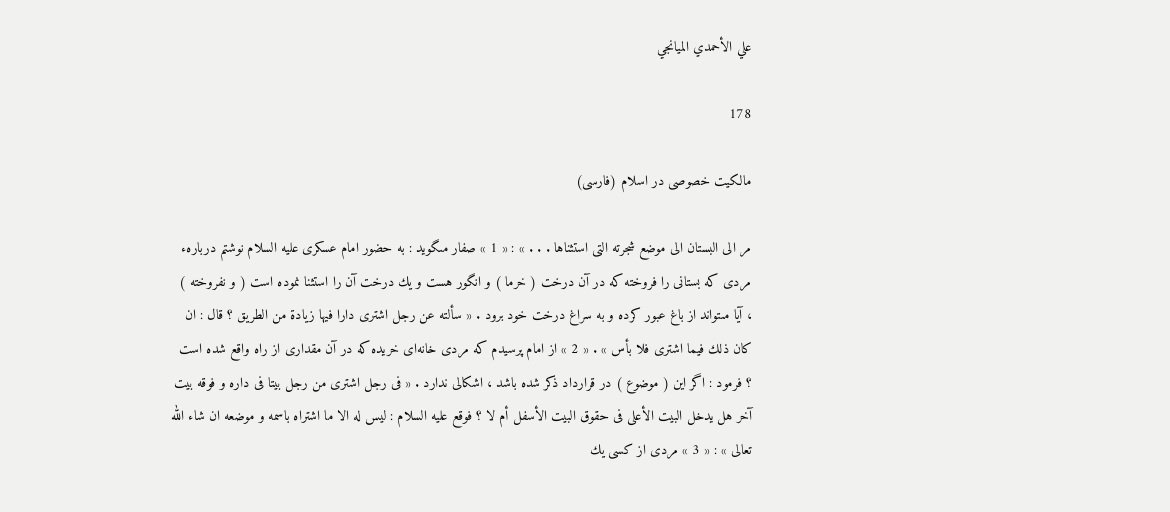علي الأحمدي الميانجي

178

مالكيت خصوصى در اسلام (فارسى)

مر الى البستان الى موضع شجرته التى استثناها . . . » : « 1 » صفار مىگويد : به حضور امام عسكرى عليه السلام نوشتم دربارهء مردى كه بستانى را فروخته كه در آن درخت ( خرما ) و انگور هست و يك درخت آن را استثنا نموده است ( و نفروخته ) ، آيا مىتواند از باغ عبور كرده و به سراغ درخت خود برود . « سألته عن رجل اشترى دارا فيها زيادة من الطريق ؟ قال : ان كان ذلك فيما اشترى فلا بأس » . « 2 » از امام پرسيدم كه مردى خانه‌اى خريده كه در آن مقدارى از راه واقع شده است ؟ فرمود : اگر اين ( موضوع ) در قرارداد ذكر شده باشد ، اشكالى ندارد . « فى رجل اشترى من رجل بيتا فى داره و فوقه بيت آخر هل يدخل البيت الأعلى فى حقوق البيت الأسفل أم لا ؟ فوقع عليه السلام : ليس له الا ما اشتراه باسمه و موضعه ان شاء الله تعالى » : « 3 » مردى از كسى يك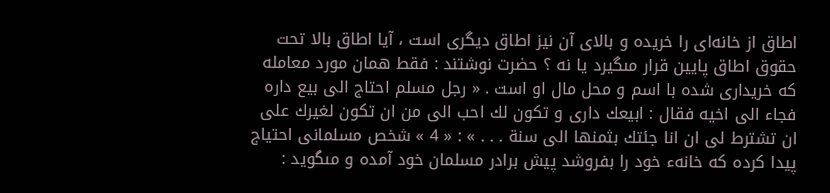اطاق از خانه‌اى را خريده و بالاى آن نيز اطاق ديگرى است ، آيا اطاق بالا تحت حقوق اطاق پايين قرار مىگيرد يا نه ؟ حضرت نوشتند : فقط همان مورد معامله كه خريدارى شده با اسم و محل مال او است . « رجل مسلم احتاج الى بيع داره فجاء الى اخيه فقال : ابيعك دارى و تكون لك احب الى من ان تكون لغيرك على ان تشترط لى ان انا جئتك بثمنها الى سنة . . . » : « 4 » شخص مسلمانى احتياج پيدا كرده كه خانهء خود را بفروشد پيش برادر مسلمان خود آمده و مىگويد :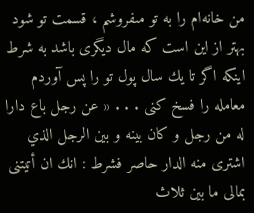من خانه‌ام را به تو مىفروشم ، قسمت تو شود بهتر از اين است كه مال ديگرى باشد به شرط اينكه اگر تا يك سال پول تو را پس آوردم معامله را فسخ كنى . . . « عن رجل باع دارا له من رجل و كان بينه و بين الرجل الذي اشترى منه الدار حاصر فشرط : انك ان أتيتنى بمالى ما بين ثلاث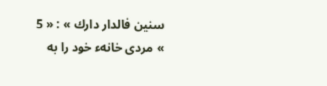سنين فالدار دارك » : « 5 » مردى خانهء خود را به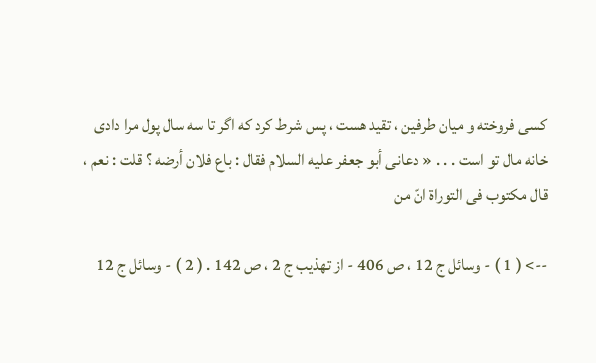كسى فروخته و ميان طرفين ، تقيد هست ، پس شرط كرد كه اگر تا سه سال پول مرا دادى خانه مال تو است . . . « دعانى أبو جعفر عليه السلام فقال : باع فلان أرضه ؟ قلت : نعم ، قال مكتوب فى التوراة انّ من

--> ( 1 ) - وسائل ج 12 ، ص 406 - از تهذيب ج 2 ، ص 142 . ( 2 ) - وسائل ج 12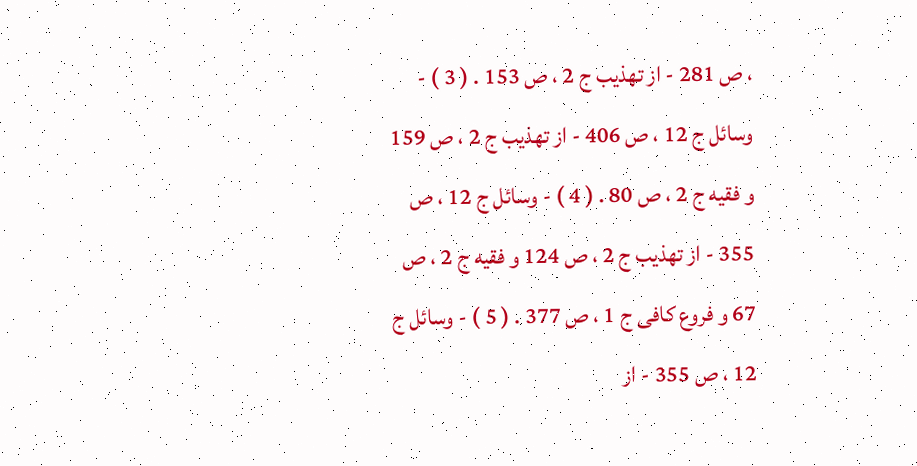، ص 281 - از تهذيب ج 2 ، ص 153 . ( 3 ) - وسائل ج 12 ، ص 406 - از تهذيب ج 2 ، ص 159 و فقيه ج 2 ، ص 80 . ( 4 ) - وسائل ج 12 ، ص 355 - از تهذيب ج 2 ، ص 124 و فقيه ج 2 ، ص 67 و فروع كافى ج 1 ، ص 377 . ( 5 ) - وسائل ج 12 ، ص 355 - از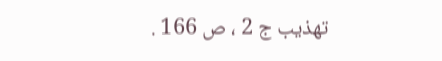تهذيب ج 2 ، ص 166 .